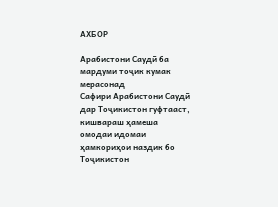АХБОР

Арабистони Саудӣ ба мардуми тоҷик кумак мерасонад
Сафири Арабистони Саудӣ дар Тоҷикистон гуфтааст, кишвараш ҳамеша омодаи идомаи ҳамкориҳои наздик бо Тоҷикистон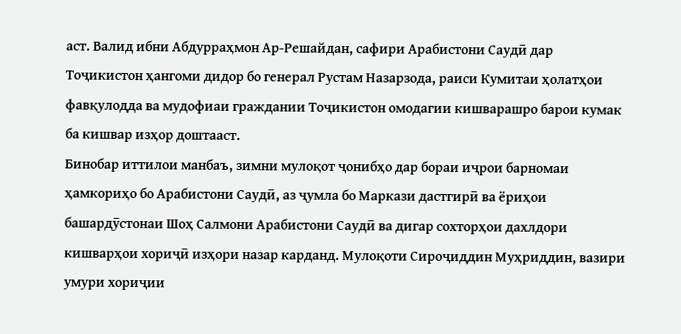аст. Валид ибни Абдурраҳмон Ар-Решайдан, сафири Арабистони Саудӣ дар Тоҷикистон ҳангоми дидор бо генерал Рустам Назарзода, раиси Кумитаи ҳолатҳои фавқулодда ва мудофиаи граждании Тоҷикистон омодагии кишварашро барои кумак ба кишвар изҳор доштааст.
Бинобар иттилои манбаъ, зимни мулоқот ҷонибҳо дар бораи иҷрои барномаи ҳамкориҳо бо Арабистони Саудӣ, аз ҷумла бо Маркази дастгирӣ ва ёриҳои башардӯстонаи Шоҳ Салмони Арабистони Саудӣ ва дигар сохторҳои дахлдори кишварҳои хориҷӣ изҳори назар карданд. Мулоқоти Сироҷиддин Муҳриддин, вазири умури хориҷии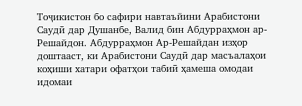Тоҷикистон бо сафири навтаъйини Арабистони Саудӣ дар Душанбе, Валид бин Абдурраҳмон ар-Решайдон. Абдурраҳмон Ар-Решайдан изҳор доштааст, ки Арабистони Саудӣ дар масъалаҳои коҳиши хатари офатҳои табиӣ ҳамеша омодаи идомаи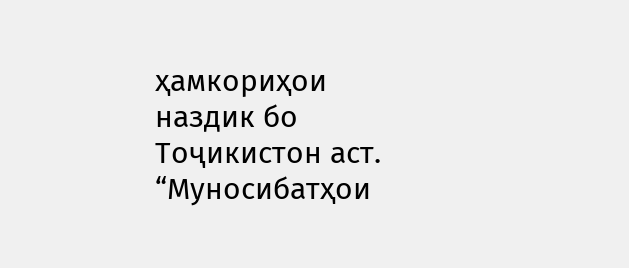ҳамкориҳои наздик бо Тоҷикистон аст.
“Муносибатҳои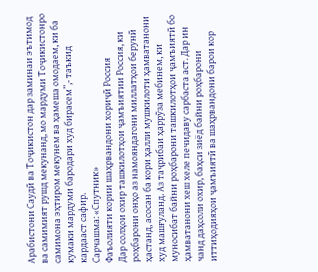Арабистони Саудӣ ва Тоҷикистон дар заминаи эътимод ва самимият рушд мекунанд, мо мардуми Тоҷикистонро самимона эҳтиром мекунем ва ҳамеша омодаем, ки ба кумаки мардуми бародари худ бирасем”,- таъкид кардааст сафир.
Сарчашма: «Спутник»
Фаъолияти кории шаҳрвандони хориҷӣ Россия
Дар солҳои охир ташкилотҳои ҷамъиятии Россия, ки роҳбарони онҳо аз намояндагони миллатҳои берунӣ ҳастанд, асосан ба кори ҳалли мушкилоти ҳамватанони худ машғуланд. Аз таҷрибаи ҳаррӯза мебинем, ки муносибат байни роҳбарони ташкилотҳои ҷамъиятӣ бо ҳамватанони хеш хеле печидаву сарбаста аст. Дар ин чанд даҳсоли охир, баҳси зиёд байни роҳбарони иттиҳодияҳои ҷамъиятӣ ва шаҳрвандони барои кор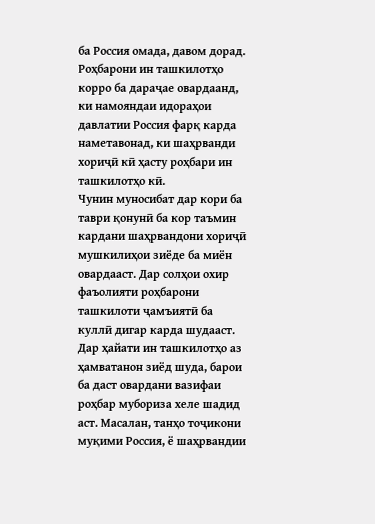ба Россия омада, давом дорад. Роҳбарони ин ташкилотҳо корро ба дараҷае овардаанд, ки намояндаи идораҳои давлатии Россия фарқ карда наметавонад, ки шаҳрванди хориҷӣ кӣ ҳасту роҳбари ин ташкилотҳо кӣ.
Чунин муносибат дар кори ба таври қонунӣ ба кор таъмин кардани шаҳрвандони хориҷӣ мушкилиҳои зиёде ба миён овардааст. Дар солҳои охир фаъолияти роҳбарони ташкилоти ҷамъиятӣ ба куллӣ дигар карда шудааст. Дар ҳайати ин ташкилотҳо аз ҳамватанон зиёд шуда, барои ба даст овардани вазифаи роҳбар мубориза хеле шадид аст. Масалан, танҳо тоҷикони муқими Россия, ё шаҳрвандии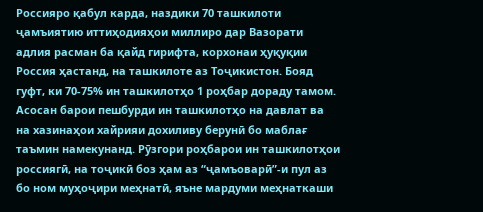Россияро қабул карда, наздики 70 ташкилоти ҷамъиятию иттиҳодияҳои миллиро дар Вазорати адлия расман ба қайд гирифта, корхонаи ҳуқуқии Россия ҳастанд, на ташкилоте аз Тоҷикистон. Бояд гуфт, ки 70-75% ин ташкилотҳо 1 роҳбар дораду тамом. Асосан барои пешбурди ин ташкилотҳо на давлат ва на хазинаҳои хайрияи дохиливу берунӣ бо маблағ таъмин намекунанд. Рӯзгори роҳбарои ин ташкилотҳои россиягӣ, на тоҷикӣ боз ҳам аз “ҷамъоварӣ”-и пул аз бо ном муҳоҷири меҳнатӣ, яъне мардуми меҳнаткаши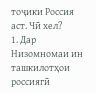тоҷики Россия аст. Чӣ хел?
1. Дар Низомномаи ин ташкилотҳои россиягӣ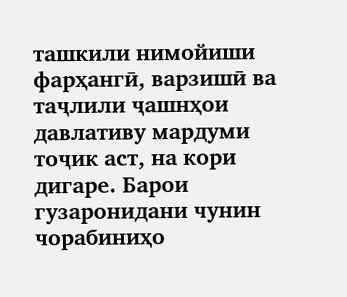ташкили нимойиши фарҳангӣ, варзишӣ ва таҷлили ҷашнҳои давлативу мардуми тоҷик аст, на кори дигаре. Барои гузаронидани чунин чорабиниҳо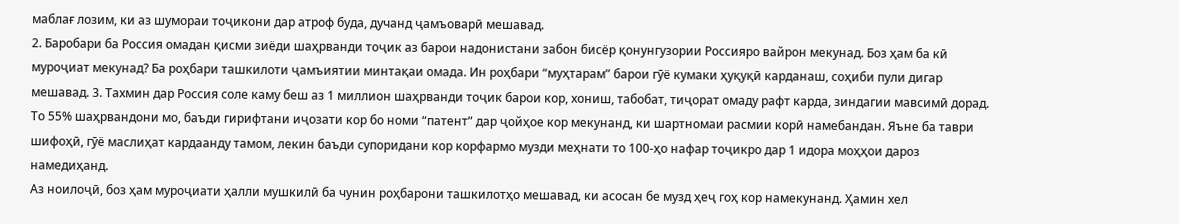маблағ лозим, ки аз шумораи тоҷикони дар атроф буда, дучанд ҷамъоварӣ мешавад.
2. Баробари ба Россия омадан қисми зиёди шаҳрванди тоҷик аз барои надонистани забон бисёр қонунгузории Россияро вайрон мекунад. Боз ҳам ба кӣ муроҷиат мекунад? Ба роҳбари ташкилоти ҷамъиятии минтақаи омада. Ин роҳбари “муҳтарам” барои гӯё кумаки ҳуқуқӣ карданаш, соҳиби пули дигар мешавад. 3. Тахмин дар Россия соле каму беш аз 1 миллион шаҳрванди тоҷик барои кор, хониш, табобат, тиҷорат омаду рафт карда, зиндагии мавсимӣ дорад. То 55% шаҳрвандони мо, баъди гирифтани иҷозати кор бо номи “патент” дар ҷойҳое кор мекунанд, ки шартномаи расмии корӣ намебандан. Яъне ба таври шифоҳӣ, гӯё маслиҳат кардаанду тамом, лекин баъди супоридани кор корфармо музди меҳнати то 100-ҳо нафар тоҷикро дар 1 идора моҳҳои дароз намедиҳанд.
Аз ноилоҷӣ, боз ҳам муроҷиати ҳалли мушкилӣ ба чунин роҳбарони ташкилотҳо мешавад, ки асосан бе музд ҳеҷ гоҳ кор намекунанд. Ҳамин хел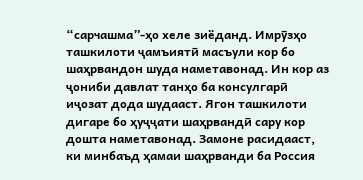“сарчашма”-ҳо хеле зиёданд. Имрӯзҳо ташкилоти ҷамъиятӣ масъули кор бо шаҳрвандон шуда наметавонад. Ин кор аз ҷониби давлат танҳо ба консулгарӣ иҷозат дода шудааст. Ягон ташкилоти дигаре бо ҳуҷҷати шаҳрвандӣ сару кор дошта наметавонад. Замоне расидааст, ки минбаъд ҳамаи шаҳрванди ба Россия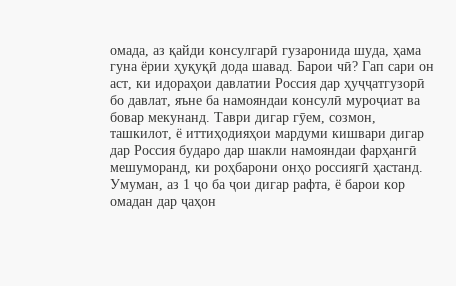омада, аз қайди консулгарӣ гузаронида шуда, ҳама гуна ёрии ҳуқуқӣ дода шавад. Барои чӣ? Гап сари он аст, ки идораҳои давлатии Россия дар ҳуҷҷатгузорӣ бо давлат, яъне ба намояндаи консулӣ муроҷиат ва бовар мекунанд. Таври дигар гӯем, созмон, ташкилот, ё иттиҳодияҳои мардуми кишвари дигар дар Россия бударо дар шакли намояндаи фарҳангӣ мешуморанд, ки роҳбарони онҳо россиягӣ ҳастанд.
Умуман, аз 1 ҷо ба ҷои дигар рафта, ё барои кор омадан дар ҷаҳон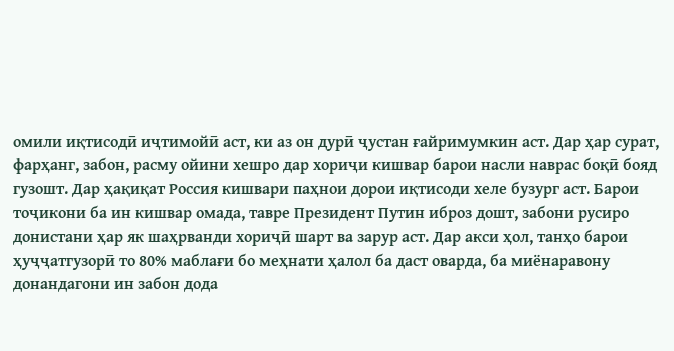омили иқтисодӣ иҷтимойӣ аст, ки аз он дурӣ ҷустан ғайримумкин аст. Дар ҳар сурат, фарҳанг, забон, расму ойини хешро дар хориҷи кишвар барои насли наврас боқӣ бояд гузошт. Дар ҳақиқат Россия кишвари паҳнои дорои иқтисоди хеле бузург аст. Барои тоҷикони ба ин кишвар омада, тавре Президент Путин иброз дошт, забони русиро донистани ҳар як шаҳрванди хориҷӣ шарт ва зарур аст. Дар акси ҳол, танҳо барои ҳуҷҷатгузорӣ то 80% маблағи бо меҳнати ҳалол ба даст оварда, ба миёнаравону донандагони ин забон дода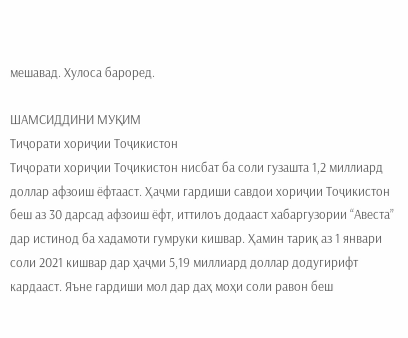мешавад. Хулоса бароред.

ШАМСИДДИНИ МУҚИМ
Тиҷорати хориҷии Тоҷикистон
Тиҷорати хориҷии Тоҷикистон нисбат ба соли гузашта 1,2 миллиард доллар афзоиш ёфтааст. Ҳаҷми гардиши савдои хориҷии Тоҷикистон беш аз 30 дарсад афзоиш ёфт, иттилоъ додааст хабаргузории “Авеста” дар истинод ба хадамоти гумруки кишвар. Ҳамин тариқ аз 1 январи соли 2021 кишвар дар ҳаҷми 5,19 миллиард доллар додугирифт кардааст. Яъне гардиши мол дар даҳ моҳи соли равон беш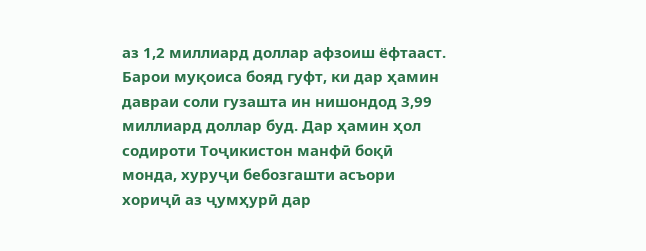аз 1,2 миллиард доллар афзоиш ёфтааст. Барои муқоиса бояд гуфт, ки дар ҳамин давраи соли гузашта ин нишондод 3,99 миллиард доллар буд. Дар ҳамин ҳол содироти Тоҷикистон манфӣ боқӣ монда, хуруҷи бебозгашти асъори хориҷӣ аз ҷумҳурӣ дар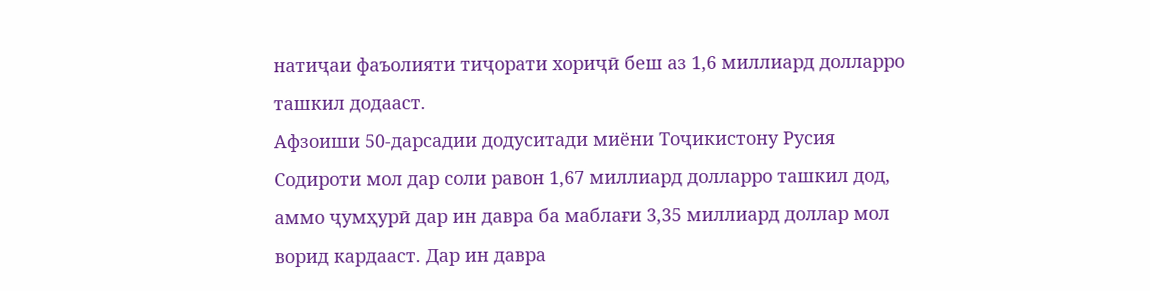натиҷаи фаъолияти тиҷорати хориҷӣ беш аз 1,6 миллиард долларро ташкил додааст.
Афзоиши 50-дарсадии додуситади миёни Тоҷикистону Русия
Содироти мол дар соли равон 1,67 миллиард долларро ташкил дод, аммо ҷумҳурӣ дар ин давра ба маблағи 3,35 миллиард доллар мол ворид кардааст. Дар ин давра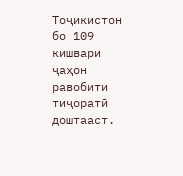Тоҷикистон бо 109 кишвари ҷаҳон равобити тиҷоратӣ доштааст.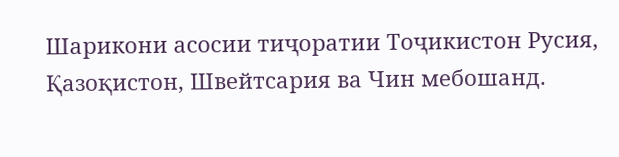Шарикони асосии тиҷоратии Тоҷикистон Русия, Қазоқистон, Швейтсария ва Чин мебошанд.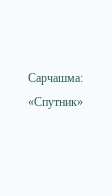Сарчашма: «Спутник»